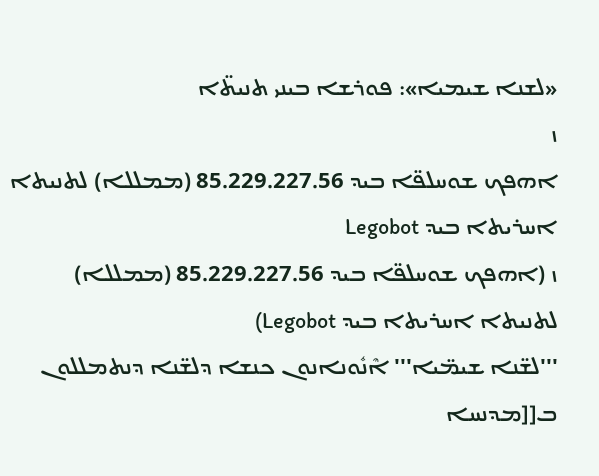«ܠܫܢܐ ܫܝܡܝܐ»: ܦܘܪܫܐ ܒܝܢܝ ܬܢܝܬ̈ܐ
ܙ
ܐܗܦܟ ܫܘܚܠܦ̈ܐ ܒܝܕ 85.229.227.56 (ܡܡܠܠܐ) ܠܬܢܝܬܐ ܐܚܪܝܬܐ ܒܝܕ Legobot
ܙ (ܐܗܦܟ ܫܘܚܠܦ̈ܐ ܒܝܕ 85.229.227.56 (ܡܡܠܠܐ) ܠܬܢܝܬܐ ܐܚܪܝܬܐ ܒܝܕ Legobot)
'''ܠܫ̈ܢܐ ܫܝܡ̈ܝܐ''' ܐܶܢܽܘܢܐܢܘܢ ܟܢܫܐ ܕܠܫ̈ܢܐ ܕܢܬܡܠܠܘܢ ܒ[[ܡܕܢܚܐ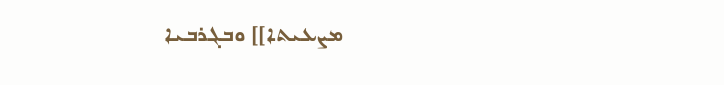ܡܨܥܝܬܐ]] ܘܒܓܪܒܝܐ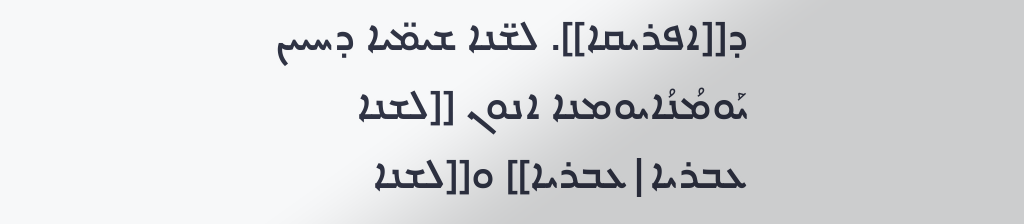ܕ[[ܐܦܪܝܩܐ]]. ܠܫ̈ܢܐ ܫܝܡ̈ܝܐ ܕܚܝܝܢ ܝܰܘܡܳܢܳܐܝܘܡܢܐ ܐܢܘܢ [[ܠܫܢܐ ܥܒܪܝܐ|ܥܒܪܝܐ]] ܘ[[ܠܫܢܐ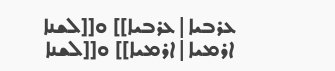ܥܪܒܝܐ|ܥܪܒܝܐ]] ܘ[[ܠܫܢܐ ܐܪܡܝܐ|ܐܪܡܝܐ]] ܘ[[ܠܫܢܐ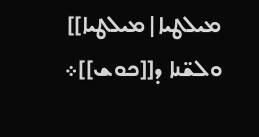ܡܝܠܛܝܐ|ܡܝܠܛܝܐ]] ܘܠܫ̈ܢܐ ܕ[[ܟܘܫ]]܀